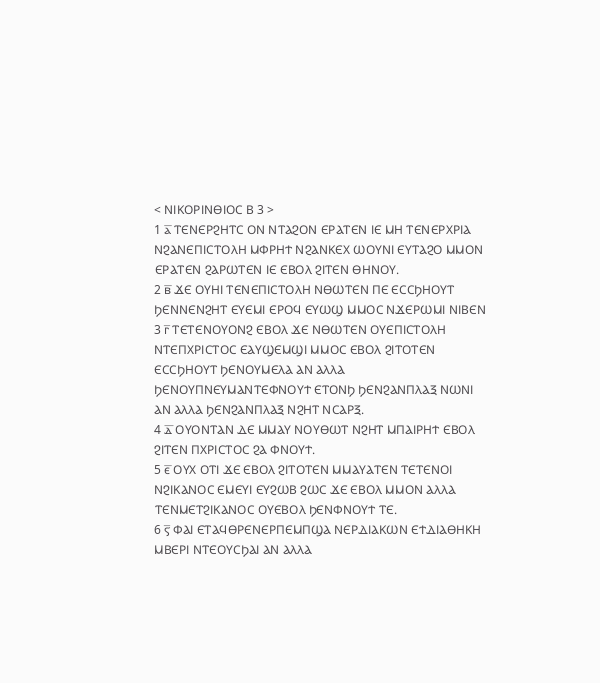< ⲚⲒⲔⲞⲢⲒⲚⲐⲒⲞⲤ Ⲃ 3 >
1 ⲁ̅ ⲦⲈⲚⲈⲢϨⲎⲦⲤ ⲞⲚ ⲚⲦⲀϨⲞⲚ ⲈⲢⲀⲦⲈⲚ ⲒⲈ ⲘⲎ ⲦⲈⲚⲈⲢⲬⲢⲒⲀ ⲚϨⲀⲚⲈⲠⲒⲤⲦⲞⲖⲎ ⲘⲪⲢⲎϮ ⲚϨⲀⲚⲔⲈⲬ ⲰⲞⲨⲚⲒ ⲈⲨⲦⲀϨⲞ ⲘⲘⲞⲚ ⲈⲢⲀⲦⲈⲚ ϨⲀⲢⲰⲦⲈⲚ ⲒⲈ ⲈⲂⲞⲖ ϨⲒⲦⲈⲚ ⲐⲎⲚⲞⲨ.
2 ⲃ̅ ϪⲈ ⲞⲨⲎⲒ ⲦⲈⲚⲈⲠⲒⲤⲦⲞⲖⲎ ⲚⲐⲰⲦⲈⲚ ⲠⲈ ⲈⲤⲤϦⲎⲞⲨⲦ ϦⲈⲚⲚⲈⲚϨⲎⲦ ⲈⲨⲈⲘⲒ ⲈⲢⲞϤ ⲈⲨⲰϢ ⲘⲘⲞⲤ ⲚϪⲈⲢⲰⲘⲒ ⲚⲒⲂⲈⲚ
3 ⲅ̅ ⲦⲈⲦⲈⲚⲞⲨⲞⲚϨ ⲈⲂⲞⲖ ϪⲈ ⲚⲐⲰⲦⲈⲚ ⲞⲨⲈⲠⲒⲤⲦⲞⲖⲎ ⲚⲦⲈⲠⲬⲢⲒⲤⲦⲞⲤ ⲈⲀⲨϢⲈⲘϢⲒ ⲘⲘⲞⲤ ⲈⲂⲞⲖ ϨⲒⲦⲞⲦⲈⲚ ⲈⲤⲤϦⲎⲞⲨⲦ ϦⲈⲚⲞⲨⲘⲈⲖⲀ ⲀⲚ ⲀⲖⲖⲀ ϦⲈⲚⲞⲨⲠⲚⲈⲨⲘⲀⲚⲦⲈⲪⲚⲞⲨϮ ⲈⲦⲞⲚϦ ϦⲈⲚϨⲀⲚⲠⲖⲀⲜ ⲚⲰⲚⲒ ⲀⲚ ⲀⲖⲖⲀ ϦⲈⲚϨⲀⲚⲠⲖⲀⲜ ⲚϨⲎⲦ ⲚⲤⲀⲢⲜ.
4 ⲇ̅ ⲞⲨⲞⲚⲦⲀⲚ ⲆⲈ ⲘⲘⲀⲨ ⲚⲞⲨⲐⲰⲦ ⲚϨⲎⲦ ⲘⲠⲀⲒⲢⲎϮ ⲈⲂⲞⲖ ϨⲒⲦⲈⲚ ⲠⲬⲢⲒⲤⲦⲞⲤ ϨⲀ ⲪⲚⲞⲨϮ.
5 ⲉ̅ ⲞⲨⲬ ⲞⲦⲒ ϪⲈ ⲈⲂⲞⲖ ϨⲒⲦⲞⲦⲈⲚ ⲘⲘⲀⲨⲀⲦⲈⲚ ⲦⲈⲦⲈⲚⲞⲒ ⲚϨⲒⲔⲀⲚⲞⲤ ⲈⲘⲈⲨⲒ ⲈⲨϨⲰⲂ ϨⲰⲤ ϪⲈ ⲈⲂⲞⲖ ⲘⲘⲞⲚ ⲀⲖⲖⲀ ⲦⲈⲚⲘⲈⲦϨⲒⲔⲀⲚⲞⲤ ⲞⲨⲈⲂⲞⲖ ϦⲈⲚⲪⲚⲞⲨϮ ⲦⲈ.
6 ⲋ̅ ⲪⲀⲒ ⲈⲦⲀϤⲐⲢⲈⲚⲈⲢⲠⲈⲘⲠϢⲀ ⲚⲈⲢⲆⲒⲀⲔⲰⲚ ⲈϮⲆⲒⲀⲐⲎⲔⲎ ⲘⲂⲈⲢⲒ ⲚⲦⲈⲞⲨⲤϦⲀⲒ ⲀⲚ ⲀⲖⲖⲀ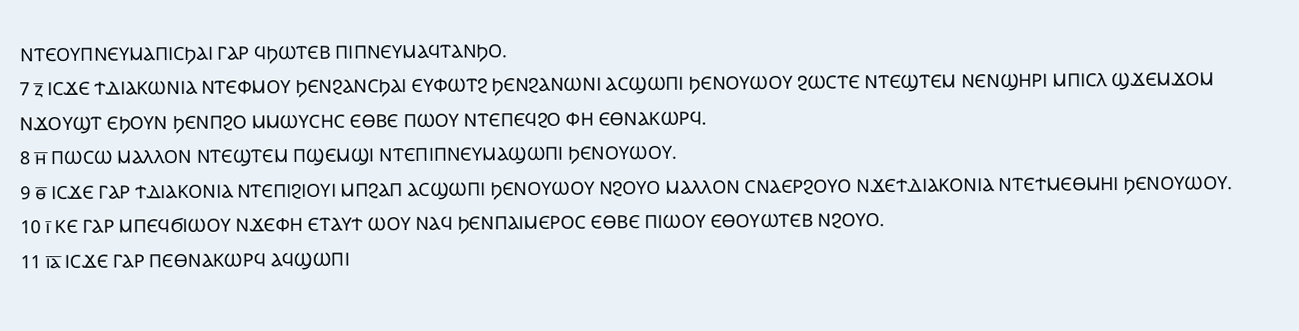ⲚⲦⲈⲞⲨⲠⲚⲈⲨⲘⲀⲠⲒⲤϦⲀⲒ ⲄⲀⲢ ϤϦⲰⲦⲈⲂ ⲠⲒⲠⲚⲈⲨⲘⲀϤⲦⲀⲚϦⲞ.
7 ⲍ̅ ⲒⲤϪⲈ ϮⲆⲒⲀⲔⲰⲚⲒⲀ ⲚⲦⲈⲪⲘⲞⲨ ϦⲈⲚϨⲀⲚⲤϦⲀⲒ ⲈⲨⲪⲰⲦϨ ϦⲈⲚϨⲀⲚⲰⲚⲒ ⲀⲤϢⲰⲠⲒ ϦⲈⲚⲞⲨⲰⲞⲨ ϨⲰⲤⲦⲈ ⲚⲦⲈϢⲦⲈⲘ ⲚⲈⲚϢⲎⲢⲒ ⲘⲠⲒⲤⲖ ϢϪⲈⲘϪⲞⲘ ⲚϪⲞⲨϢⲦ ⲈϦⲞⲨⲚ ϦⲈⲚⲠϨⲞ ⲘⲘⲰⲨⲤⲎⲤ ⲈⲐⲂⲈ ⲠⲰⲞⲨ ⲚⲦⲈⲠⲈϤϨⲞ ⲪⲎ ⲈⲐⲚⲀⲔⲰⲢϤ.
8 ⲏ̅ ⲠⲰⲤⲰ ⲘⲀⲖⲖⲞⲚ ⲚⲦⲈϢⲦⲈⲘ ⲠϢⲈⲘϢⲒ ⲚⲦⲈⲠⲒⲠⲚⲈⲨⲘⲀϢⲰⲠⲒ ϦⲈⲚⲞⲨⲰⲞⲨ.
9 ⲑ̅ ⲒⲤϪⲈ ⲄⲀⲢ ϮⲆⲒⲀⲔⲞⲚⲒⲀ ⲚⲦⲈⲠⲒϨⲒⲞⲨⲒ ⲘⲠϨⲀⲠ ⲀⲤϢⲰⲠⲒ ϦⲈⲚⲞⲨⲰⲞⲨ ⲚϨⲞⲨⲞ ⲘⲀⲖⲖⲞⲚ ⲤⲚⲀⲈⲢϨⲞⲨⲞ ⲚϪⲈϮⲆⲒⲀⲔⲞⲚⲒⲀ ⲚⲦⲈϮⲘⲈⲐⲘⲎⲒ ϦⲈⲚⲞⲨⲰⲞⲨ.
10 ⲓ̅ ⲔⲈ ⲄⲀⲢ ⲘⲠⲈϤϬⲒⲰⲞⲨ ⲚϪⲈⲪⲎ ⲈⲦⲀⲨϮ ⲰⲞⲨ ⲚⲀϤ ϦⲈⲚⲠⲀⲒⲘⲈⲢⲞⲤ ⲈⲐⲂⲈ ⲠⲒⲰⲞⲨ ⲈⲐⲞⲨⲰⲦⲈⲂ ⲚϨⲞⲨⲞ.
11 ⲓ̅ⲁ̅ ⲒⲤϪⲈ ⲄⲀⲢ ⲠⲈⲐⲚⲀⲔⲰⲢϤ ⲀϤϢⲰⲠⲒ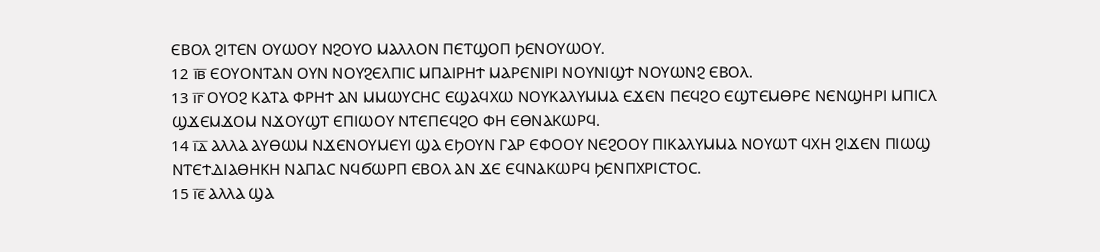ⲈⲂⲞⲖ ϨⲒⲦⲈⲚ ⲞⲨⲰⲞⲨ ⲚϨⲞⲨⲞ ⲘⲀⲖⲖⲞⲚ ⲠⲈⲦϢⲞⲠ ϦⲈⲚⲞⲨⲰⲞⲨ.
12 ⲓ̅ⲃ̅ ⲈⲞⲨⲞⲚⲦⲀⲚ ⲞⲨⲚ ⲚⲞⲨϨⲈⲖⲠⲒⲤ ⲘⲠⲀⲒⲢⲎϮ ⲘⲀⲢⲈⲚⲒⲢⲒ ⲚⲞⲨⲚⲒϢϮ ⲚⲞⲨⲰⲚϨ ⲈⲂⲞⲖ.
13 ⲓ̅ⲅ̅ ⲞⲨⲞϨ ⲔⲀⲦⲀ ⲪⲢⲎϮ ⲀⲚ ⲘⲘⲰⲨⲤⲎⲤ ⲈϢⲀϤⲬⲰ ⲚⲞⲨⲔⲀⲖⲨⲘⲘⲀ ⲈϪⲈⲚ ⲠⲈϤϨⲞ ⲈϢⲦⲈⲘⲐⲢⲈ ⲚⲈⲚϢⲎⲢⲒ ⲘⲠⲒⲤⲖ ϢϪⲈⲘϪⲞⲘ ⲚϪⲞⲨϢⲦ ⲈⲠⲒⲰⲞⲨ ⲚⲦⲈⲠⲈϤϨⲞ ⲪⲎ ⲈⲐⲚⲀⲔⲰⲢϤ.
14 ⲓ̅ⲇ̅ ⲀⲖⲖⲀ ⲀⲨⲐⲰⲘ ⲚϪⲈⲚⲞⲨⲘⲈⲨⲒ ϢⲀ ⲈϦⲞⲨⲚ ⲄⲀⲢ ⲈⲪⲞⲞⲨ ⲚⲈϨⲞⲞⲨ ⲠⲒⲔⲀⲖⲨⲘⲘⲀ ⲚⲞⲨⲰⲦ ϤⲬⲎ ϨⲒϪⲈⲚ ⲠⲒⲰϢ ⲚⲦⲈϮⲆⲒⲀⲐⲎⲔⲎ ⲚⲀⲠⲀⲤ ⲚϤϬⲰⲢⲠ ⲈⲂⲞⲖ ⲀⲚ ϪⲈ ⲈϤⲚⲀⲔⲰⲢϤ ϦⲈⲚⲠⲬⲢⲒⲤⲦⲞⲤ.
15 ⲓ̅ⲉ̅ ⲀⲖⲖⲀ ϢⲀ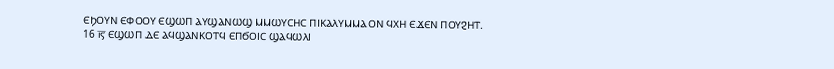ⲈϦⲞⲨⲚ ⲈⲪⲞⲞⲨ ⲈϢⲰⲠ ⲀⲨϢⲀⲚⲰϢ ⲘⲘⲰⲨⲤⲎⲤ ⲠⲒⲔⲀⲖⲨⲘⲘⲀ ⲞⲚ ϤⲬⲎ ⲈϪⲈⲚ ⲠⲞⲨϨⲎⲦ.
16 ⲓ̅ⲋ̅ ⲈϢⲰⲠ ⲆⲈ ⲀϤϢⲀⲚⲔⲞⲦϤ ⲈⲠϬⲞⲒⲤ ϢⲀϤⲰⲖⲒ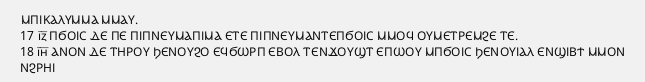ⲘⲠⲒⲔⲀⲖⲨⲘⲘⲀ ⲘⲘⲀⲨ.
17 ⲓ̅ⲍ̅ ⲠϬⲞⲒⲤ ⲆⲈ ⲠⲈ ⲠⲒⲠⲚⲈⲨⲘⲀⲠⲒⲘⲀ ⲈⲦⲈ ⲠⲒⲠⲚⲈⲨⲘⲀⲚⲦⲈⲠϬⲞⲒⲤ ⲘⲘⲞϤ ⲞⲨⲘⲈⲦⲢⲈⲘϨⲈ ⲦⲈ.
18 ⲓ̅ⲏ̅ ⲀⲚⲞⲚ ⲆⲈ ⲦⲎⲢⲞⲨ ϦⲈⲚⲞⲨϨⲞ ⲈϤϬⲰⲢⲠ ⲈⲂⲞⲖ ⲦⲈⲚϪⲞⲨϢⲦ ⲈⲠⲰⲞⲨ ⲘⲠϬⲞⲒⲤ ϦⲈⲚⲞⲨⲒⲀⲖ ⲈⲚϢⲒⲂϮ ⲘⲘⲞⲚ ⲚϨⲢⲎⲒ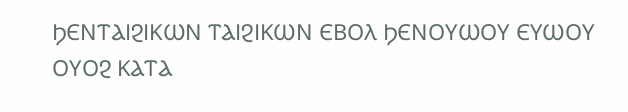ϦⲈⲚⲦⲀⲒϨⲒⲔⲰⲚ ⲦⲀⲒϨⲒⲔⲰⲚ ⲈⲂⲞⲖ ϦⲈⲚⲞⲨⲰⲞⲨ ⲈⲨⲰⲞⲨ ⲞⲨⲞϨ ⲔⲀⲦⲀ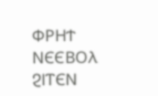ⲪⲢⲎϮ ⲚⲈⲈⲂⲞⲖ ϨⲒⲦⲈⲚ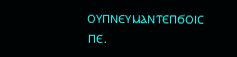ⲞⲨⲠⲚⲈⲨⲘⲀⲚⲦⲈⲠϬⲞⲒⲤ ⲠⲈ.